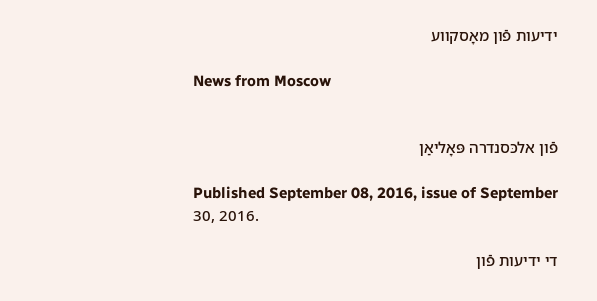ידיעות פֿון מאָסקווע

News from Moscow


פֿון אלכּסנדרה פּאָליאַן

Published September 08, 2016, issue of September 30, 2016.

די ידיעות פֿון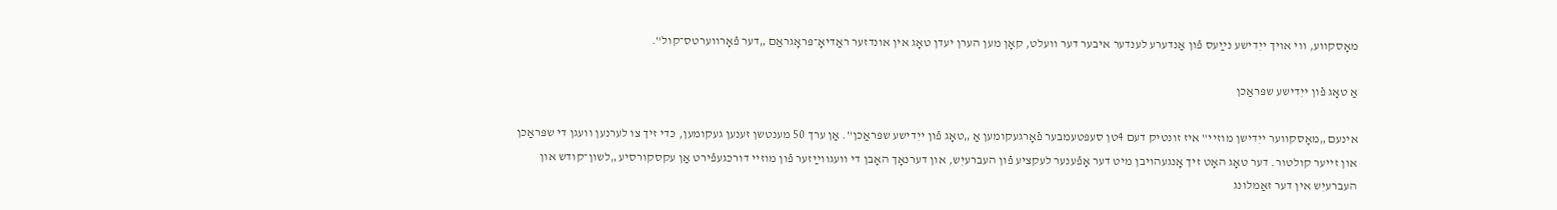מאָסקווע, ווי אויך ייִדישע נײַעס פֿון אַנדערע לענדער איבער דער וועלט, קאָן מען הערן יעדן טאָג אין אונדזער ראַדיאָ־פּראָגראַם „דער פֿאָרווערטס־קול‟.

אַ טאָג פֿון ייִדישע שפּראַכן

אינעם „מאָסקווער ייִדישן מוזיי‟ איז זונטיק דעם 4טן סעפּטעמבער פֿאָרגעקומען אַ „טאָג פֿון ייִדישע שפּראַכן‟. אַן ערך 50 מענטשן זענען געקומען, כּדי זיך צו לערנען וועגן די שפּראַכן און זייער קולטור. דער טאָג האָט זיך אָנגעהויבן מיט דער אָפֿענער לעקציע פֿון העברעיִש, און דערנאָך האָבן די וועגווײַזער פֿון מוזיי דורכגעפֿירט אַן עקסקורסיע „לשון־קודש און העברעיִש אין דער זאַמלונג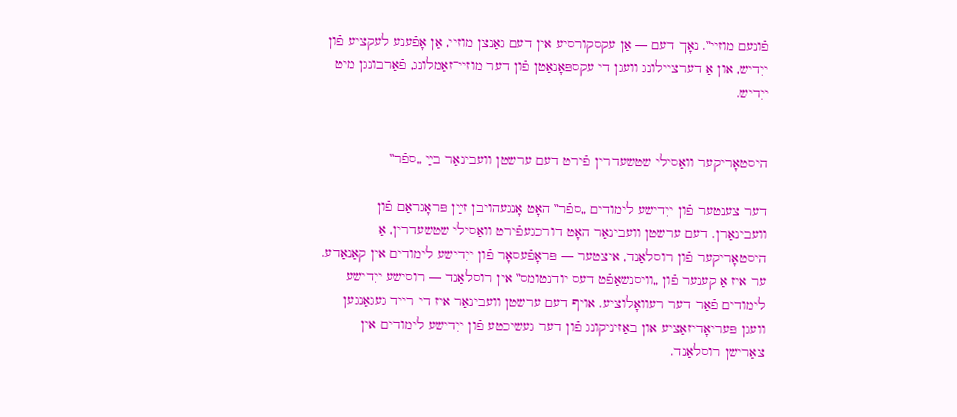פֿונעם מוזיי‟. נאָך דעם — אַן עקסקורסיע אין דעם גאַנצן מוזיי, אַן אָפֿענע לעקציע פֿון ייִדיש, און אַ דערציילונג וועגן די עקספּאָנאַטן פֿון דער מוזיי־זאַמלונג, פֿאַרבונגן מיט ייִדיש.


היסטאָריקער וואַסילי שטשעדרין פֿירט דעם ערשטן וועבינאַר בײַ „ספֿר‟

דער צענטער פֿון ייִדישע לימודים „ספֿר‟ האָט אָנגעהויבן זײַן פּראָגראַם פֿון וועבינאַרן. דעם ערשטן וועבינאַר האָט דורכגעפֿירט וואַסילי שטשעדרין, אַ היסטאָריקער פֿון רוסלאַנד, איצטער — פּראָפֿעסאָר פֿון ייִדישע לימודים אין קאַנאַדע. ער איז אַ קענער פֿון „וויסנשאַפֿט דעס יודנטומס‟ אין רוסלאַנד — רוסישע ייִדישע לימודים פֿאַר דער רעוואָלוציע. אויף דעם ערשטן וועבינאַר איז די רייד געגאַנגען וועגן פּעריאָדיזאַציע און באַזיניקונג פֿון דער געשיכטע פֿון ייִדישע לימודים אין צאַרישן רוסלאַנד.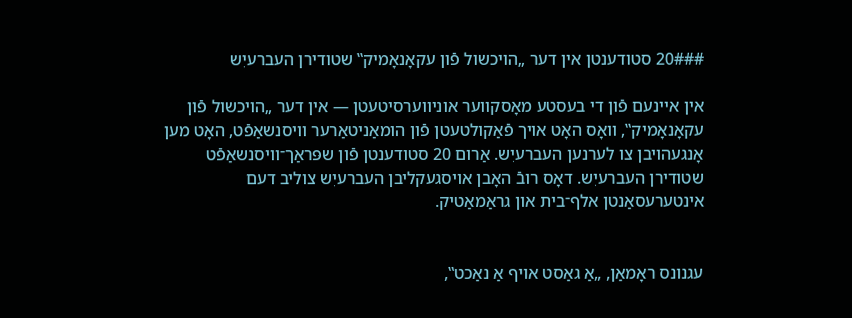20### סטודענטן אין דער „הויכשול פֿון עקאָנאָמיק‟ שטודירן העברעיִש

אין איינעם פֿון די בעסטע מאָסקווער אוניווערסיטעטן — אין דער „הויכשול פֿון עקאָנאָמיק‟, וואָס האָט אויך פֿאַקולטעטן פֿון הומאַניטאַרער וויסנשאַפֿט, האָט מען אָנגעהויבן צו לערנען העברעיִש. אַרום 20 סטודענטן פֿון שפּראַך־וויסנשאַפֿט שטודירן העברעיִש. דאָס רובֿ האָבן אויסגעקליבן העברעיִש צוליב דעם אינטערעסאַנטן אלף־בית און גראַמאַטיק.


עגנונס ראָמאַן, „אַ גאַסט אויף אַ נאַכט‟,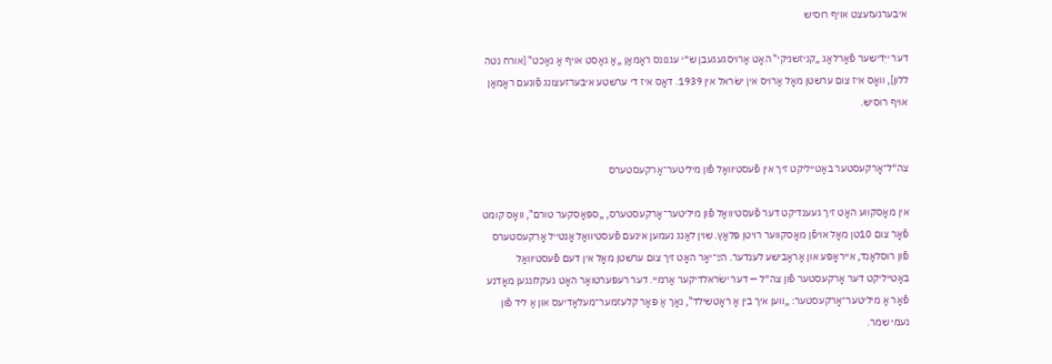איבערגעזעצט אויף רוסיש

דער ייִדישער פֿאַרלאַג „קניזשניקי‟ האָט אַרויסגעגעבן ש”י עגנונס ראָמאַן „אַ גאַסט אויף אַ נאַכט‟ [אורח נטה ללון], וואָס איז צום ערשטן מאָל אַרויס אין ישׂראל אין 1939. דאָס איז די ערשטע איבערזעצונג פֿונעם ראָמאַן אויף רוסיש.


צה״ל־אָרקעסטער באַטייליקט זיך אין פֿעסטיוואַל פֿון מיליטער־אָרקעסטערס

אין מאָסקווע האָט זיך געענדיקט דער פֿעסטיוואַל פֿון מיליטער־אָרקעסטערס, „ספּאַסקער טורם‟, וואָס קומט פֿאָר צום 10טן מאָל אויפֿן מאָסקווער רויטן פּלאַץ. שוין לאַנג נעמען אינעם פֿעסטיוואַל אָנטייל אָרקעסטערס פֿון רוסלאַנד, אייראָפּע און אַראַבישע לענדער. הײַ־יאָר האָט זיך צום ערשטן מאָל אין דעם פֿעסטיוואַל באַטייליקט דער אָרקעסטער פֿון צה”ל — דער ישׂראלדיקער אַרמיי. דער רעפּערטואַר האָט געקלונגען מאָדנע פֿאַר אַ מיליטער־אָרקעסטער: „ווען איך בין אַ ראָטשילד‟, נאָך אַ פּאָר קלעזמער־מעלאָדיעס און אַ ליד פֿון נעמי שמר.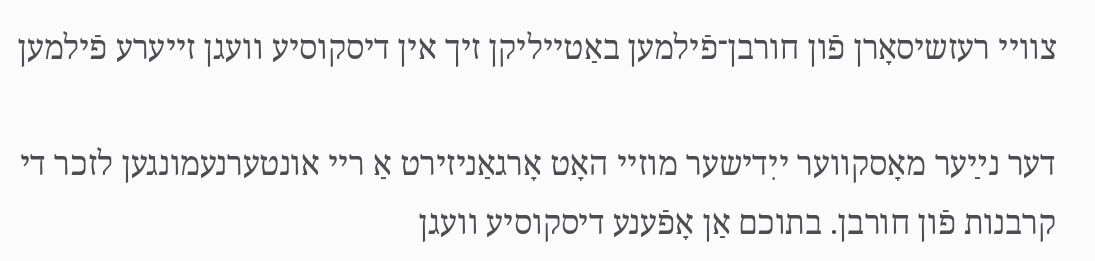צוויי רעזשיסאָרן פֿון חורבן־פֿילמען באַטייליקן זיך אין דיסקוסיע וועגן זייערע פֿילמען

דער נײַער מאָסקווער ייִדישער מוזיי האָט אָרגאַניזירט אַ ריי אונטערנעמונגען לזכר די קרבנות פֿון חורבן. בתוכם אַן אָפֿענע דיסקוסיע וועגן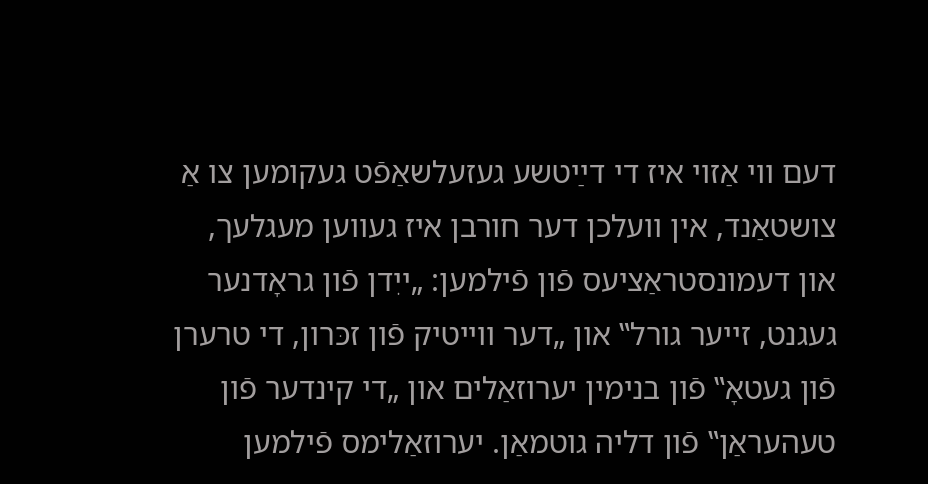דעם ווי אַזוי איז די דײַטשע געזעלשאַפֿט געקומען צו אַ צושטאַנד, אין וועלכן דער חורבן איז געווען מעגלעך, און דעמונסטראַציעס פֿון פֿילמען: „ייִדן פֿון גראָדנער געגנט, זייער גורל‟ און „דער ווייטיק פֿון זכּרון, די טרערן פֿון געטאָ‟ פֿון בנימין יערוזאַלים און „די קינדער פֿון טעהעראַן‟ פֿון דליה גוטמאַן. יערוזאַלימס פֿילמען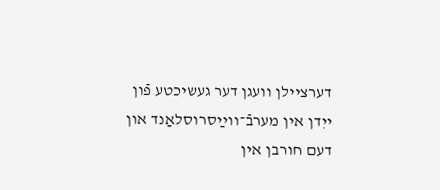דערציילן וועגן דער געשיכטע פֿון ייִדן אין מערבֿ־ווײַסרוסלאַנד און דעם חורבן אין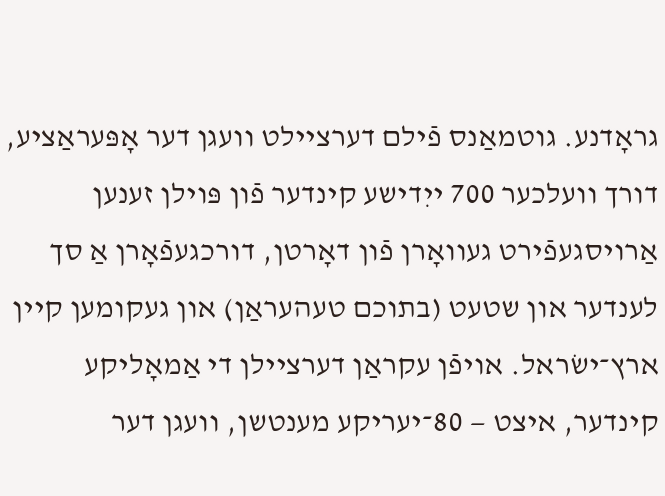גראָדנע. גוטמאַנס פֿילם דערציילט וועגן דער אָפּעראַציע, דורך וועלכער 700 ייִדישע קינדער פֿון פּוילן זענען אַרויסגעפֿירט געוואָרן פֿון דאָרטן, דורכגעפֿאָרן אַ סך לענדער און שטעט (בתוכם טעהעראַן) און געקומען קיין ארץ־ישׂראל. אויפֿן עקראַן דערציילן די אַמאָליקע קינדער, איצט — 80־יעריקע מענטשן, וועגן דער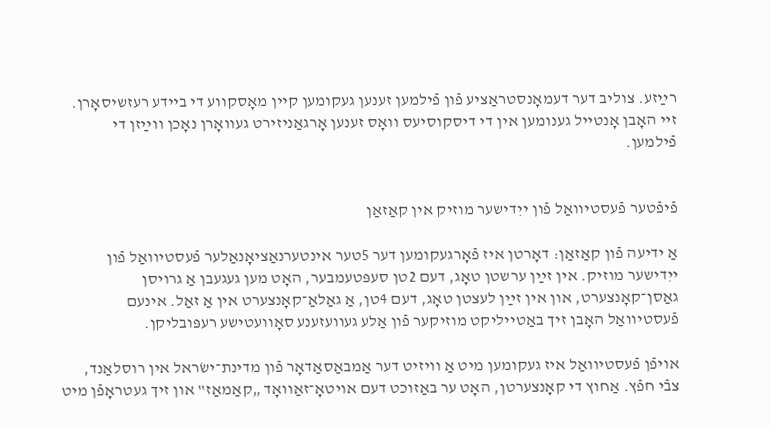רײַזע. צוליב דער דעמאָנסטראַציע פֿון פֿילמען זענען געקומען קיין מאָסקווע די ביידע רעזשיסאָרן. זיי האָבן אָנטייל גענומען אין די דיסקוסיעס וואָס זענען אָרגאַניזירט געוואָרן נאָכן ווײַזן די פֿילמען.


פֿיפֿטער פֿעסטיוואַל פֿון ייִדישער מוזיק אין קאַזאַן

אַ ידיעה פֿון קאַזאַן: דאָרטן איז פֿאָרגעקומען דער 5טער אינטערנאַציאָנאַלער פֿעסטיוואַל פֿון ייִדישער מוזיק. אין זײַן ערשטן טאָג, דעם 2טן סעפּטעמבער, האָט מען געגעבן אַ גרויסן גאַסן־קאָנצערט, און אין זײַן לעצטן טאָג, דעם 4טן, אַ גאַלאַ־קאָנצערט אין אַ זאַל. אינעם פֿעסטיוואַל האָבן זיך באַטייליקט מוזיקער פֿון אַלע געוועזענע סאָוועטישע רעפּובליקן.

אויפֿן פֿעסטיוואַל איז געקומען מיט אַ וויזיט דער אַמבאַסאַדאָר פֿון מדינת־ישׂראל אין רוסלאַנד, צבֿי חפֿץ. אַחוץ די קאָנצערטן, האָט ער באַזוכט דעם אויטאָ־זאַוואָד „קאַמאַז‟ און זיך געטראָפֿן מיט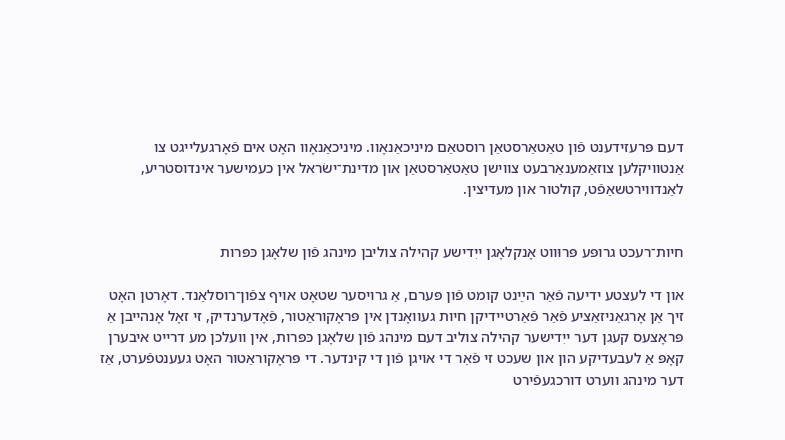דעם פּרעזידענט פֿון טאַטאַרסטאַן רוסטאַם מיניכאַנאָוו. מיניכאַנאָוו האָט אים פֿאָרגעלייגט צו אַנטוויקלען צוזאַמענאַרבעט צווישן טאַטאַרסטאַן און מדינת־ישׂראל אין כעמישער אינדוסטריע, לאַנדווירטשאַפֿט, קולטור און מעדיצין.


חיות־רעכט גרופּע פּרוּווט אָנקלאָגן ייִדישע קהילה צוליבן מינהג פֿון שלאָגן כּפּרות

און די לעצטע ידיעה פֿאַר הײַנט קומט פֿון פּערם, אַ גרויסער שטאָט אויף צפֿון־רוסלאַנד. דאָרטן האָט זיך אַן אָרגאַניזאַציע פֿאַר פֿאַרטיידיקן חיות געוואָנדן אין פּראָקוראַטור, פֿאָדערנדיק, זי זאָל אָנהייבן אַ פּראָצעס קעגן דער ייִדישער קהילה צוליב דעם מינהג פֿון שלאָגן כּפּרות, אין וועלכן מע דרייט איבערן קאָפּ אַ לעבעדיקע הון און שעכט זי פֿאַר די אויגן פֿון די קינדער. די פּראָקוראַטור האָט געענטפֿערט, אַז דער מינהג ווערט דורכגעפֿירט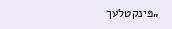„פּינקטלעך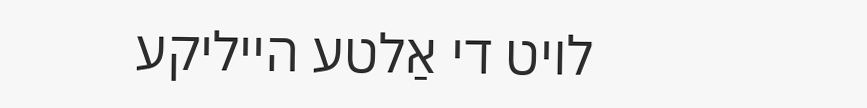לויט די אַלטע הייליקע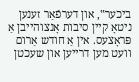ביכער‟, און דערפֿאַר זענען ניטאָ קיין סיבות אָנצוהייבן אַ פּראָצעס. אין אַ חודש אַרום וועט מען דרייען און שעכטן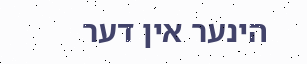הינער אין דער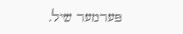פּערמער שיל.